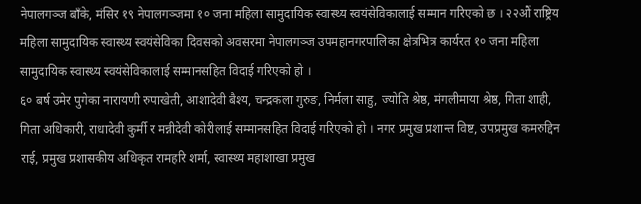नेपालगञ्ज बाँके, मंसिर १९ नेपालगञ्जमा १० जना महिला सामुदायिक स्वास्थ्य स्वयंसेविकालाई सम्मान गरिएको छ । २२औं राष्ट्रिय महिला सामुदायिक स्वास्थ्य स्वयंसेविका दिवसको अवसरमा नेपालगञ्ज उपमहानगरपालिका क्षेत्रभित्र कार्यरत १० जना महिला सामुदायिक स्वास्थ्य स्वयंसेविकालाई सम्मानसहित विदाई गरिएको हो ।
६० बर्ष उमेर पुगेका नारायणी रुपाखेती, आशादेवी बैश्य, चन्द्रकला गुरुङ, निर्मला साहु, ज्योति श्रेष्ठ, मंगलीमाया श्रेष्ठ, गिता शाही, गिता अधिकारी, राधादेवी कुर्मी र मन्नीदेवी कोरीलाई सम्मानसहित विदाई गरिएको हो । नगर प्रमुख प्रशान्त विष्ट, उपप्रमुख कमरुद्दिन राई, प्रमुख प्रशासकीय अधिकृत रामहरि शर्मा, स्वास्थ्य महाशाखा प्रमुख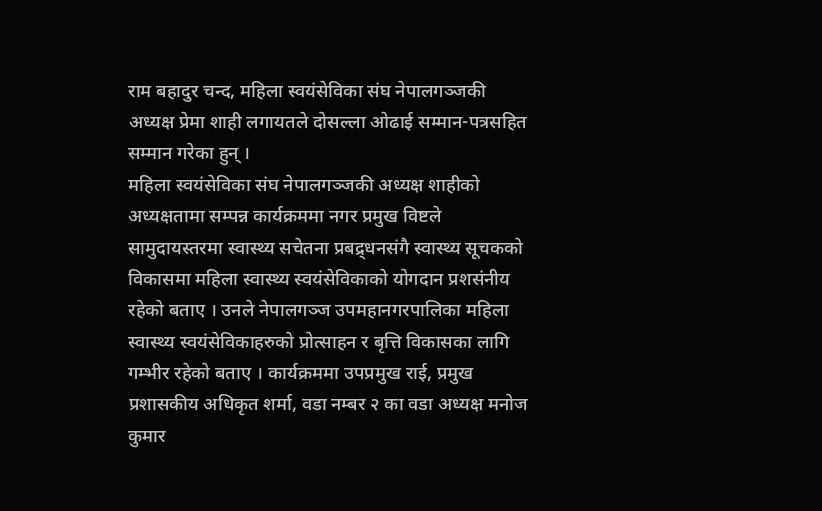राम बहादुर चन्द, महिला स्वयंसेविका संघ नेपालगञ्जकी अध्यक्ष प्रेमा शाही लगायतले दोसल्ला ओढाई सम्मान-पत्रसहित सम्मान गरेका हुन् ।
महिला स्वयंसेविका संघ नेपालगञ्जकी अध्यक्ष शाहीको अध्यक्षतामा सम्पन्न कार्यक्रममा नगर प्रमुख विष्टले सामुदायस्तरमा स्वास्थ्य सचेतना प्रबद्र्धनसंगै स्वास्थ्य सूचकको विकासमा महिला स्वास्थ्य स्वयंसेविकाको योगदान प्रशसंनीय रहेको बताए । उनले नेपालगञ्ज उपमहानगरपालिका महिला स्वास्थ्य स्वयंसेविकाहरुको प्रोत्साहन र बृत्ति विकासका लागि गम्भीर रहेको बताए । कार्यक्रममा उपप्रमुख राई, प्रमुख प्रशासकीय अधिकृत शर्मा, वडा नम्बर २ का वडा अध्यक्ष मनोज कुमार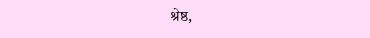श्रेष्ठ,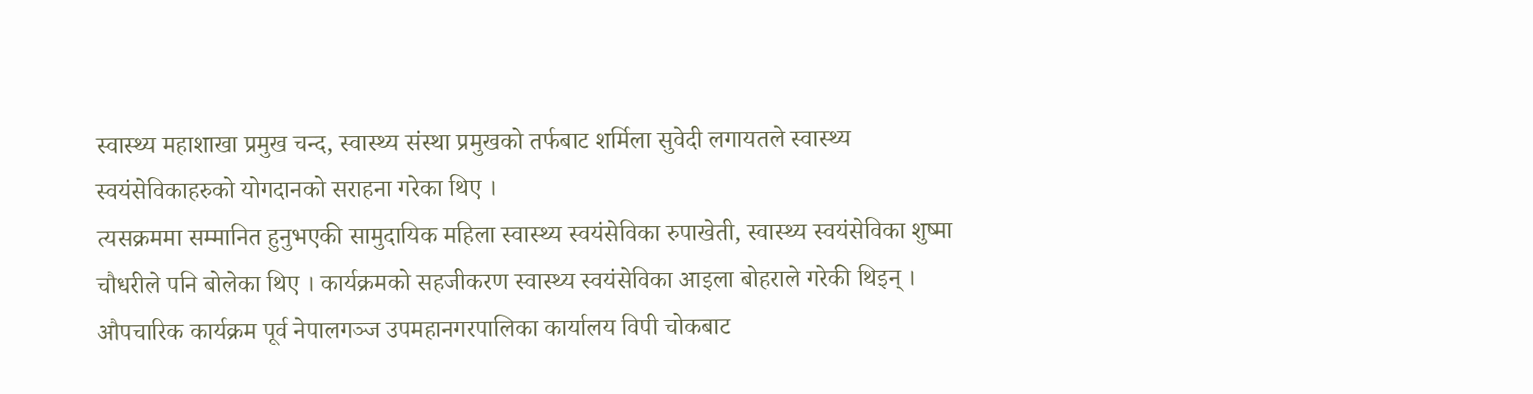स्वास्थ्य महाशाखा प्रमुख चन्द, स्वास्थ्य संस्था प्रमुखको तर्फबाट शर्मिला सुवेदी लगायतले स्वास्थ्य स्वयंसेविकाहरुको योगदानको सराहना गरेका थिए ।
त्यसक्रममा सम्मानित हुनुभएकी सामुदायिक महिला स्वास्थ्य स्वयंसेविका रुपाखेती, स्वास्थ्य स्वयंसेविका शुष्मा चौधरीले पनि बोलेका थिए । कार्यक्रमको सहजीकरण स्वास्थ्य स्वयंसेविका आइला बोहराले गरेकी थिइन् । औपचारिक कार्यक्रम पूर्व नेपालगञ्ज उपमहानगरपालिका कार्यालय विपी चोकबाट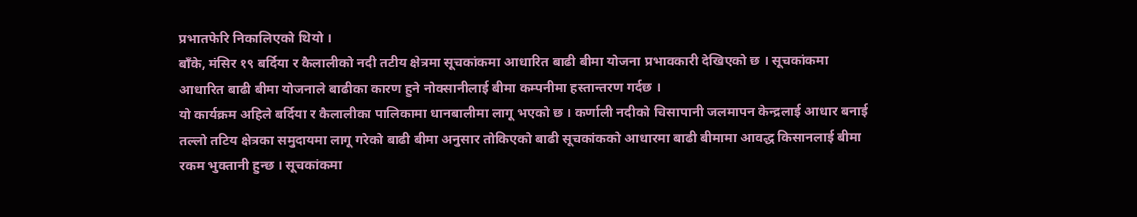प्रभातफेरि निकालिएको थियो ।
बाँके, मंसिर १९ बर्दिया र कैलालीको नदी तटीय क्षेत्रमा सूचकांकमा आधारित बाढी बीमा योजना प्रभावकारी देखिएको छ । सूचकांकमा आधारित बाढी बीमा योजनाले बाढीका कारण हुने नोक्सानीलाई बीमा कम्पनीमा हस्तान्तरण गर्दछ ।
यो कार्यक्रम अहिले बर्दिया र कैलालीका पालिकामा धानबालीमा लागू भएको छ । कर्णाली नदीको चिसापानी जलमापन केन्द्रलाई आधार बनाई तल्लो तटिय क्षेत्रका समुदायमा लागू गरेको बाढी बीमा अनुसार तोकिएको बाढी सूचकांकको आधारमा बाढी बीमामा आवद्ध किसानलाई बीमा रकम भुक्तानी हुन्छ । सूचकांकमा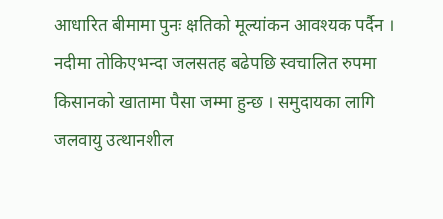आधारित बीमामा पुनः क्षतिको मूल्यांकन आवश्यक पर्दैन ।
नदीमा तोकिएभन्दा जलसतह बढेपछि स्वचालित रुपमा किसानको खातामा पैसा जम्मा हुन्छ । समुदायका लागि जलवायु उत्थानशील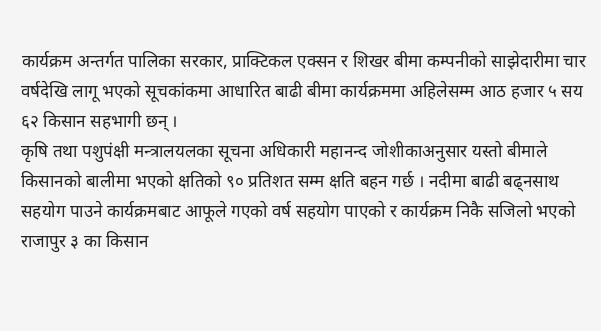कार्यक्रम अन्तर्गत पालिका सरकार, प्राक्टिकल एक्सन र शिखर बीमा कम्पनीको साझेदारीमा चार वर्षदेखि लागू भएको सूचकांकमा आधारित बाढी बीमा कार्यक्रममा अहिलेसम्म आठ हजार ५ सय ६२ किसान सहभागी छन् ।
कृषि तथा पशुपंक्षी मन्त्रालयलका सूचना अधिकारी महानन्द जोशीकाअनुसार यस्तो बीमाले किसानको बालीमा भएको क्षतिको ९० प्रतिशत सम्म क्षति बहन गर्छ । नदीमा बाढी बढ्नसाथ सहयोग पाउने कार्यक्रमबाट आफूले गएको वर्ष सहयोग पाएको र कार्यक्रम निकै सजिलो भएको राजापुर ३ का किसान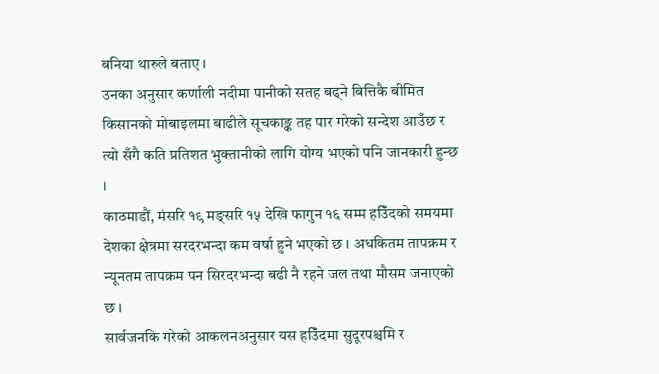बनिया थारुले बताए ।
उनका अनुसार कर्णाली नदीमा पानीको सतह बढ्ने बित्तिकै बीमित किसानको मोबाइलमा बाढीले सूचकाङ्क तह पार गरेको सन्देश आउँछ र त्यो सँगै कति प्रतिशत भुक्तानीको लागि योग्य भएको पनि जानकारी हुन्छ ।
काठमाडौं, मंसरि १९ मङ्सरि १५ देखि फागुन १६ सम्म हउिँदको समयमा देशका क्षेत्रमा सरदरभन्दा कम वर्षा हुने भएको छ । अधकितम तापक्रम र न्यूनतम तापक्रम पन सिरदरभन्दा बढी नै रहने जल तथा मौसम जनाएको छ ।
सार्वजनकि गरेको आकलनअनुसार यस हउिँदमा सुदूरपश्चमि र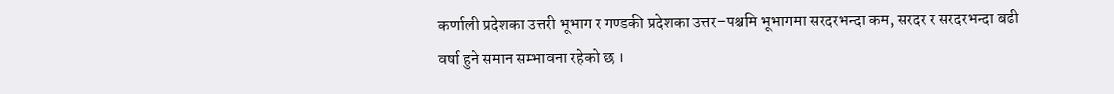कर्णाली प्रदेशका उत्तरी भूभाग र गण्डकी प्रदेशका उत्तर–पश्चमि भूभागमा सरदरभन्दा कम, सरदर र सरदरभन्दा बढी वर्षा हुने समान सम्भावना रहेको छ ।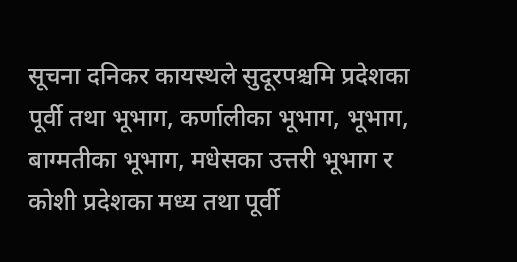सूचना दनिकर कायस्थले सुदूरपश्चमि प्रदेशका पूर्वी तथा भूभाग, कर्णालीका भूभाग, भूभाग, बाग्मतीका भूभाग, मधेसका उत्तरी भूभाग र कोशी प्रदेशका मध्य तथा पूर्वी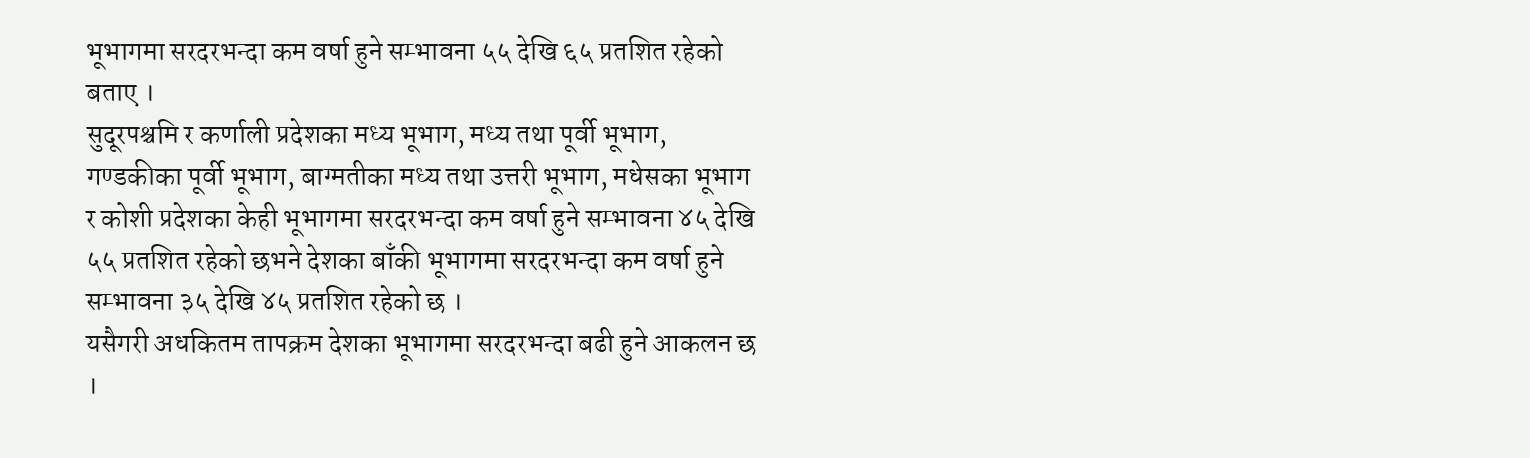भूभागमा सरदरभन्दा कम वर्षा हुने सम्भावना ५५ देखि ६५ प्रतशित रहेको बताए ।
सुदूरपश्चमि र कर्णाली प्रदेशका मध्य भूभाग, मध्य तथा पूर्वी भूभाग, गण्डकीका पूर्वी भूभाग, बाग्मतीका मध्य तथा उत्तरी भूभाग, मधेसका भूभाग र कोशी प्रदेशका केही भूभागमा सरदरभन्दा कम वर्षा हुने सम्भावना ४५ देखि ५५ प्रतशित रहेको छभने देशका बाँकी भूभागमा सरदरभन्दा कम वर्षा हुने सम्भावना ३५ देखि ४५ प्रतशित रहेको छ ।
यसैगरी अधकितम तापक्रम देशका भूभागमा सरदरभन्दा बढी हुने आकलन छ ।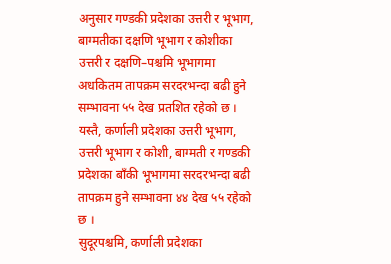अनुसार गण्डकी प्रदेशका उत्तरी र भूभाग, बाग्मतीका दक्षणि भूभाग र कोशीका उत्तरी र दक्षणि–पश्चमि भूभागमा अधकितम तापक्रम सरदरभन्दा बढी हुने सम्भावना ५५ देख प्रतशित रहेको छ । यस्तै, कर्णाली प्रदेशका उत्तरी भूभाग, उत्तरी भूभाग र कोशी, बाग्मती र गण्डकी प्रदेशका बाँकी भूभागमा सरदरभन्दा बढी तापक्रम हुने सम्भावना ४४ देख ५५ रहेको छ ।
सुदूरपश्चमि, कर्णाली प्रदेशका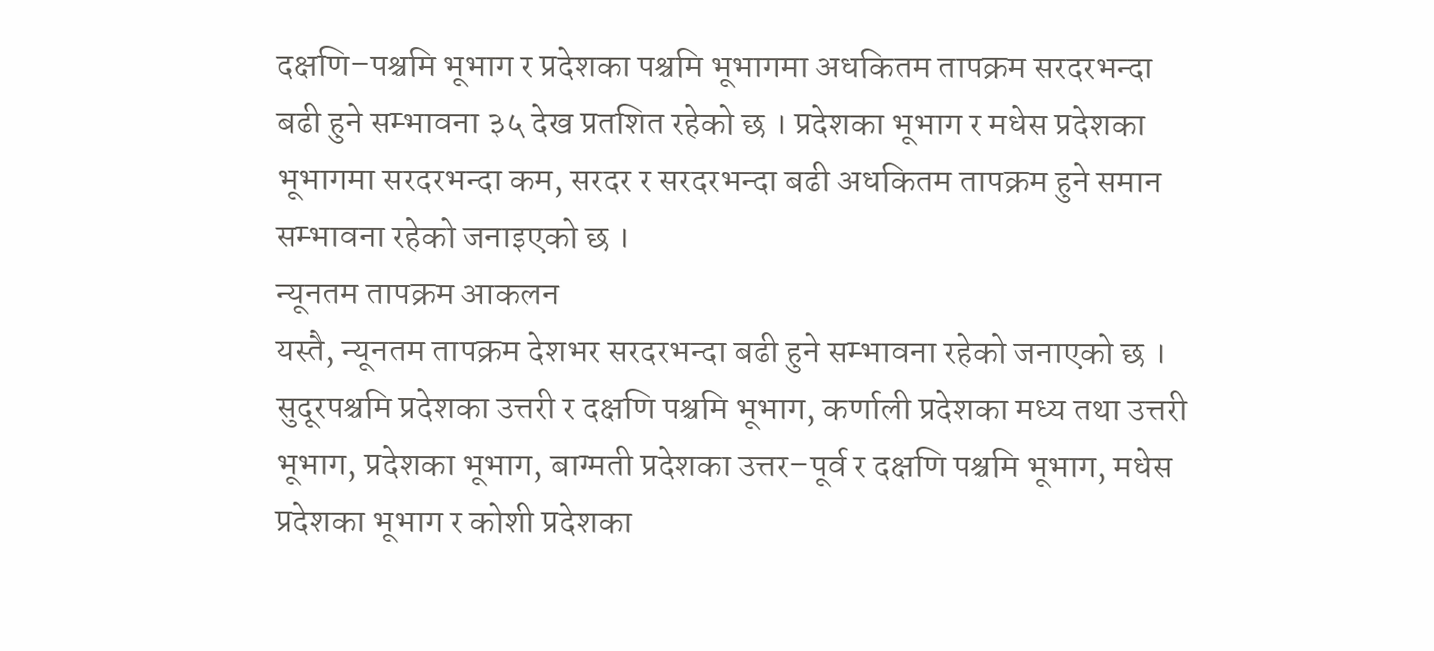दक्षणि–पश्चमि भूभाग र प्रदेशका पश्चमि भूभागमा अधकितम तापक्रम सरदरभन्दा बढी हुने सम्भावना ३५ देख प्रतशित रहेको छ । प्रदेशका भूभाग र मधेस प्रदेशका भूभागमा सरदरभन्दा कम, सरदर र सरदरभन्दा बढी अधकितम तापक्रम हुने समान सम्भावना रहेको जनाइएको छ ।
न्यूनतम तापक्रम आकलन
यस्तै, न्यूनतम तापक्रम देशभर सरदरभन्दा बढी हुने सम्भावना रहेको जनाएको छ । सुदूरपश्चमि प्रदेशका उत्तरी र दक्षणि पश्चमि भूभाग, कर्णाली प्रदेशका मध्य तथा उत्तरी भूभाग, प्रदेशका भूभाग, बाग्मती प्रदेशका उत्तर–पूर्व र दक्षणि पश्चमि भूभाग, मधेस प्रदेशका भूभाग र कोशी प्रदेशका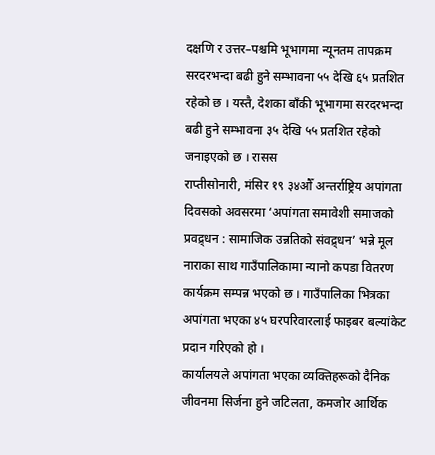दक्षणि र उत्तर–पश्चमि भूभागमा न्यूनतम तापक्रम सरदरभन्दा बढी हुने सम्भावना ५५ देखि ६५ प्रतशित रहेको छ । यस्तै, देशका बाँकी भूभागमा सरदरभन्दा बढी हुने सम्भावना ३५ देखि ५५ प्रतशित रहेको जनाइएको छ । रासस
राप्तीसोनारी, मंसिर १९ ३४औँ अन्तर्राष्ट्रिय अपांगता दिवसको अवसरमा ‘अपांगता समावेशी समाजको प्रवद्र्धन : सामाजिक उन्नतिको संवद्र्धन’ भन्ने मूल नाराका साथ गाउँपालिकामा न्यानो कपडा वितरण कार्यक्रम सम्पन्न भएको छ । गाउँपालिका भित्रका अपांगता भएका ४५ घरपरिवारलाई फाइबर बल्यांकेट प्रदान गरिएको हो ।
कार्यालयले अपांगता भएका व्यक्तिहरूको दैनिक जीवनमा सिर्जना हुने जटिलता, कमजोर आर्थिक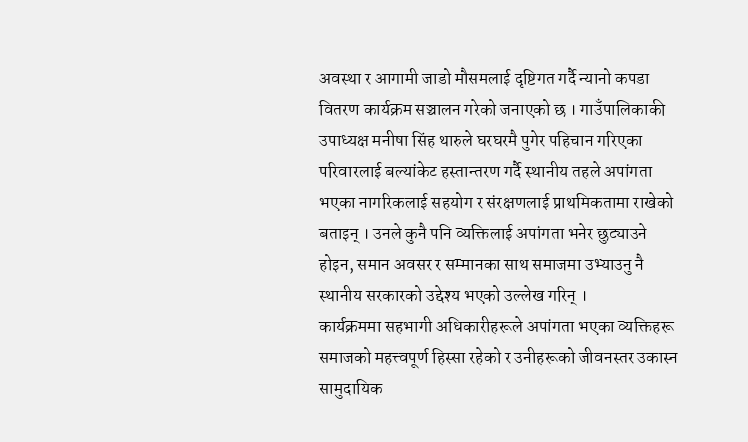अवस्था र आगामी जाडो मौसमलाई दृष्टिगत गर्दै न्यानो कपडा वितरण कार्यक्रम सञ्चालन गरेको जनाएको छ । गाउँपालिकाकी उपाध्यक्ष मनीषा सिंह थारुले घरघरमै पुगेर पहिचान गरिएका परिवारलाई बल्यांकेट हस्तान्तरण गर्दै स्थानीय तहले अपांगता भएका नागरिकलाई सहयोग र संरक्षणलाई प्राथमिकतामा राखेको बताइन् । उनले कुनै पनि व्यक्तिलाई अपांगता भनेर छुट्याउने होइन, समान अवसर र सम्मानका साथ समाजमा उभ्याउनु नै स्थानीय सरकारको उद्देश्य भएको उल्लेख गरिन् ।
कार्यक्रममा सहभागी अधिकारीहरूले अपांगता भएका व्यक्तिहरू समाजको महत्त्वपूर्ण हिस्सा रहेको र उनीहरूको जीवनस्तर उकास्न सामुदायिक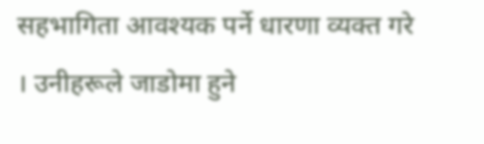सहभागिता आवश्यक पर्ने धारणा व्यक्त गरे । उनीहरूले जाडोमा हुने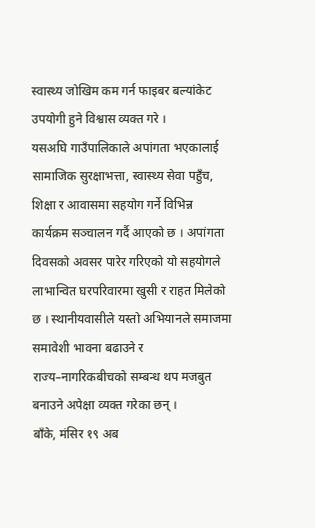स्वास्थ्य जोखिम कम गर्न फाइबर बल्यांकेट उपयोगी हुने विश्वास व्यक्त गरे ।
यसअघि गाउँपालिकाले अपांगता भएकालाई सामाजिक सुरक्षाभत्ता, स्वास्थ्य सेवा पहुँच, शिक्षा र आवासमा सहयोग गर्ने विभिन्न कार्यक्रम सञ्चालन गर्दै आएको छ । अपांगता दिवसको अवसर पारेर गरिएको यो सहयोगले लाभान्वित घरपरिवारमा खुसी र राहत मिलेको छ । स्थानीयवासीले यस्तो अभियानले समाजमा समावेशी भावना बढाउने र राज्य–नागरिकबीचको सम्बन्ध थप मजबुत बनाउने अपेक्षा व्यक्त गरेका छन् ।
बाँके, मंसिर १९ अब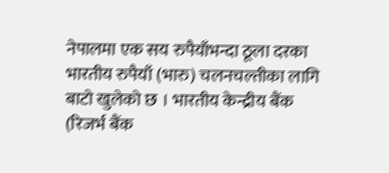नेपालमा एक सय रुपैयाँभन्दा ठूला दरका भारतीय रुपैयाँ (भारु) चलनचल्तीका लागि बाटो खुलेको छ । भारतीय केन्द्रीय बैंक (रिजर्भ बैंक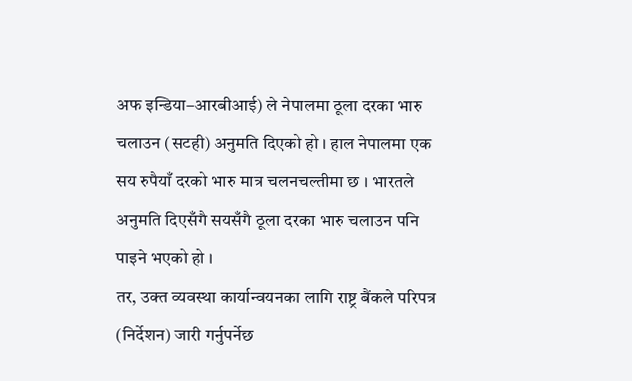अफ इन्डिया–आरबीआई) ले नेपालमा ठूला दरका भारु चलाउन (सटही) अनुमति दिएको हो । हाल नेपालमा एक सय रुपैयाँ दरको भारु मात्र चलनचल्तीमा छ । भारतले अनुमति दिएसँगै सयसँगै ठूला दरका भारु चलाउन पनि पाइने भएको हो ।
तर, उक्त व्यवस्था कार्यान्वयनका लागि राष्ट्र बैंकले परिपत्र (निर्देशन) जारी गर्नुपर्नेछ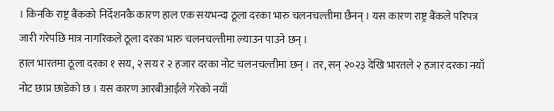। किनकि राष्ट्र बैंकको निर्देशनकै कारण हाल एक सयभन्दा ठूला दरका भारु चलनचल्तीमा छैनन् । यस कारण राष्ट्र बैंकले परिपत्र जारी गरेपछि मात्र नागरिकले ठूला दरका भारु चलनचल्तीमा ल्याउन पाउने छन् ।
हाल भारतमा ठूला दरका १ सय, २ सय र २ हजार दरका नोट चलनचल्तीमा छन् । तर, सन् २०२३ देखि भारतले २ हजार दरका नयाँ नोट छाप्न छाडेको छ । यस कारण आरबीआईले गरेको नयाँ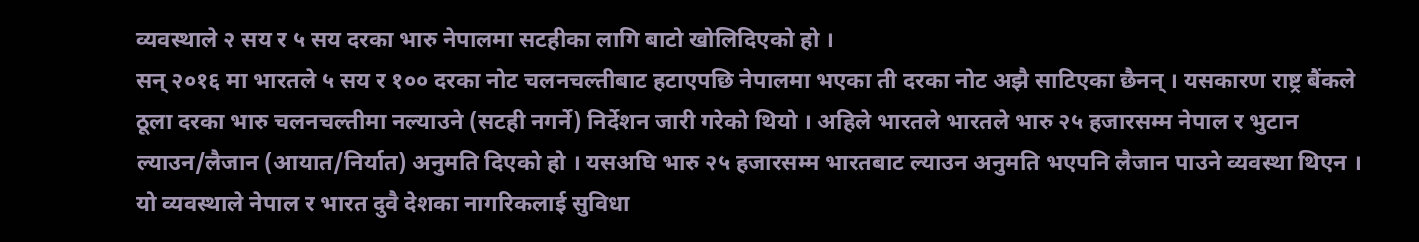व्यवस्थाले २ सय र ५ सय दरका भारु नेपालमा सटहीका लागि बाटो खोलिदिएको हो ।
सन् २०१६ मा भारतले ५ सय र १०० दरका नोट चलनचल्तीबाट हटाएपछि नेपालमा भएका ती दरका नोट अझै साटिएका छैनन् । यसकारण राष्ट्र बैंकले ठूला दरका भारु चलनचल्तीमा नल्याउने (सटही नगर्ने) निर्देशन जारी गरेको थियो । अहिले भारतले भारतले भारु २५ हजारसम्म नेपाल र भुटान ल्याउन/लैजान (आयात/निर्यात) अनुमति दिएको हो । यसअघि भारु २५ हजारसम्म भारतबाट ल्याउन अनुमति भएपनि लैजान पाउने व्यवस्था थिएन ।
यो व्यवस्थाले नेपाल र भारत दुवै देशका नागरिकलाई सुविधा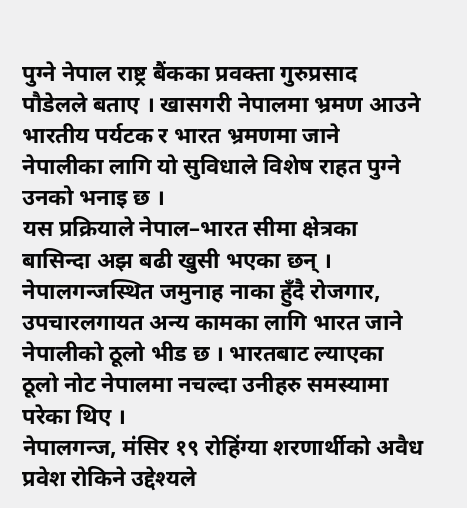पुग्ने नेपाल राष्ट्र बैंकका प्रवक्ता गुरुप्रसाद पौडेलले बताए । खासगरी नेपालमा भ्रमण आउने भारतीय पर्यटक र भारत भ्रमणमा जाने नेपालीका लागि यो सुविधाले विशेष राहत पुग्ने उनको भनाइ छ ।
यस प्रक्रियाले नेपाल–भारत सीमा क्षेत्रका बासिन्दा अझ बढी खुसी भएका छन् । नेपालगन्जस्थित जमुनाह नाका हुँदै रोजगार, उपचारलगायत अन्य कामका लागि भारत जाने नेपालीको ठूलो भीड छ । भारतबाट ल्याएका ठूलो नोट नेपालमा नचल्दा उनीहरु समस्यामा परेका थिए ।
नेपालगन्ज, मंसिर १९ रोहिंग्या शरणार्थीको अवैध प्रवेश रोकिने उद्देश्यले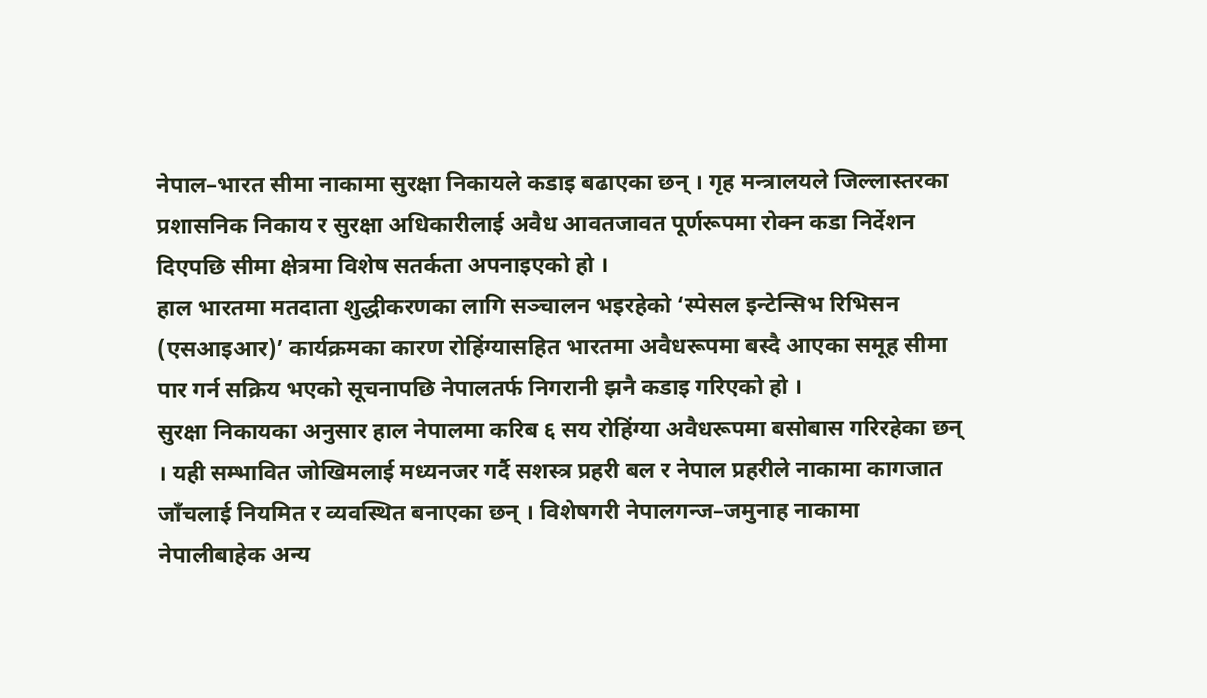नेपाल–भारत सीमा नाकामा सुरक्षा निकायले कडाइ बढाएका छन् । गृह मन्त्रालयले जिल्लास्तरका प्रशासनिक निकाय र सुरक्षा अधिकारीलाई अवैध आवतजावत पूर्णरूपमा रोक्न कडा निर्देशन दिएपछि सीमा क्षेत्रमा विशेष सतर्कता अपनाइएको हो ।
हाल भारतमा मतदाता शुद्धीकरणका लागि सञ्चालन भइरहेको ‘स्पेसल इन्टेन्सिभ रिभिसन (एसआइआर)’ कार्यक्रमका कारण रोहिंग्यासहित भारतमा अवैधरूपमा बस्दै आएका समूह सीमा पार गर्न सक्रिय भएको सूचनापछि नेपालतर्फ निगरानी झनै कडाइ गरिएको हो ।
सुरक्षा निकायका अनुसार हाल नेपालमा करिब ६ सय रोहिंग्या अवैधरूपमा बसोबास गरिरहेका छन् । यही सम्भावित जोखिमलाई मध्यनजर गर्दै सशस्त्र प्रहरी बल र नेपाल प्रहरीले नाकामा कागजात जाँचलाई नियमित र व्यवस्थित बनाएका छन् । विशेषगरी नेपालगन्ज–जमुनाह नाकामा नेपालीबाहेक अन्य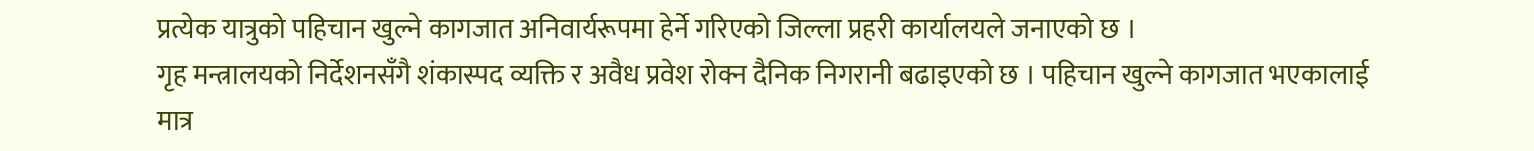प्रत्येक यात्रुको पहिचान खुल्ने कागजात अनिवार्यरूपमा हेर्ने गरिएको जिल्ला प्रहरी कार्यालयले जनाएको छ ।
गृह मन्त्रालयको निर्देशनसँगै शंकास्पद व्यक्ति र अवैध प्रवेश रोक्न दैनिक निगरानी बढाइएको छ । पहिचान खुल्ने कागजात भएकालाई मात्र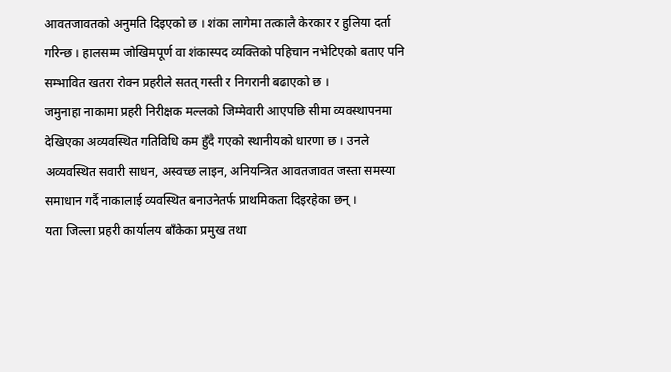आवतजावतको अनुमति दिइएको छ । शंका लागेमा तत्कालै केरकार र हुलिया दर्ता गरिन्छ । हालसम्म जोखिमपूर्ण वा शंकास्पद व्यक्तिको पहिचान नभेटिएको बताए पनि सम्भावित खतरा रोक्न प्रहरीले सतत् गस्ती र निगरानी बढाएको छ ।
जमुनाहा नाकामा प्रहरी निरीक्षक मल्लको जिम्मेवारी आएपछि सीमा व्यवस्थापनमा देखिएका अव्यवस्थित गतिविधि कम हुँदै गएको स्थानीयको धारणा छ । उनले अव्यवस्थित सवारी साधन, अस्वच्छ लाइन, अनियन्त्रित आवतजावत जस्ता समस्या समाधान गर्दै नाकालाई व्यवस्थित बनाउनेतर्फ प्राथमिकता दिइरहेका छन् ।
यता जिल्ला प्रहरी कार्यालय बाँकेका प्रमुख तथा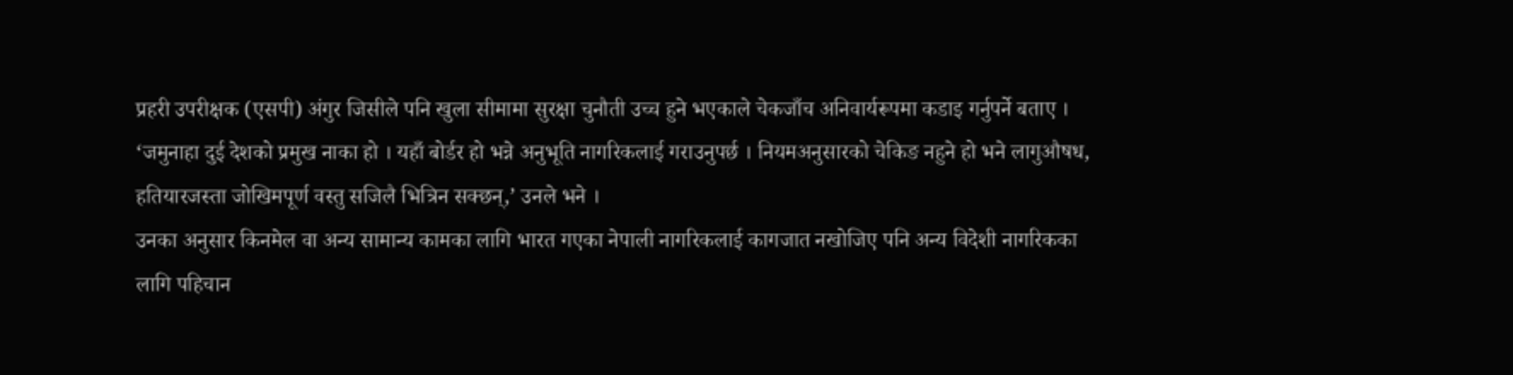प्रहरी उपरीक्षक (एसपी) अंगुर जिसीले पनि खुला सीमामा सुरक्षा चुनौती उच्च हुने भएकाले चेकजाँच अनिवार्यरूपमा कडाइ गर्नुपर्ने बताए । ‘जमुनाहा दुई देशको प्रमुख नाका हो । यहाँ बोर्डर हो भन्ने अनुभूति नागरिकलाई गराउनुपर्छ । नियमअनुसारको चेकिङ नहुने हो भने लागुऔषध, हतियारजस्ता जोखिमपूर्ण वस्तु सजिलै भित्रिन सक्छन्,’ उनले भने ।
उनका अनुसार किनमेल वा अन्य सामान्य कामका लागि भारत गएका नेपाली नागरिकलाई कागजात नखोजिए पनि अन्य विदेशी नागरिकका लागि पहिचान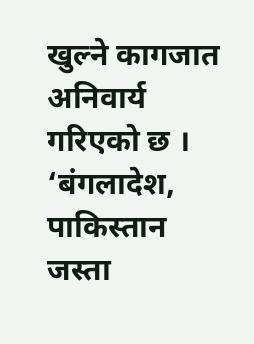खुल्ने कागजात अनिवार्य गरिएको छ । ‘बंगलादेश, पाकिस्तान जस्ता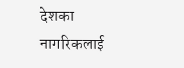देशका नागरिकलाई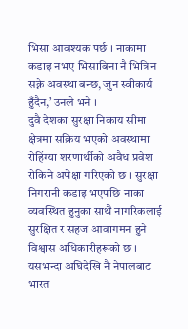भिसा आवश्यक पर्छ । नाकामा कडाइ नभए भिसाबिना नै भित्रिन सक्ने अवस्था बन्छ, जुन स्वीकार्य हुँदैन,’ उनले भने ।
दुवै देशका सुरक्षा निकाय सीमा क्षेत्रमा सक्रिय भएको अवस्थामा रोहिंग्या शरणार्थीको अवैध प्रवेश रोकिने अपेक्षा गरिएको छ । सुरक्षा निगरानी कडाइ भएपछि नाका व्यवस्थित हुनुका साथै नागरिकलाई सुरक्षित र सहज आवागमन हुने विश्वास अधिकारीहरूको छ ।
यसभन्दा अघिदेखि नै नेपालबाट भारत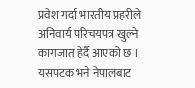प्रवेश गर्दा भारतीय प्रहरीले अनिवार्य परिचयपत्र खुल्ने कागजात हेर्दै आएको छ । यसपटक भने नेपालबाट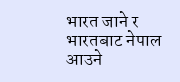भारत जाने र भारतबाट नेपाल आउने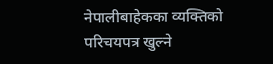नेपालीबाहेकका व्यक्तिको परिचयपत्र खुल्ने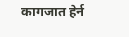कागजात हेर्न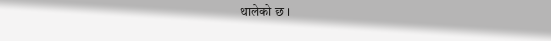थालेको छ ।